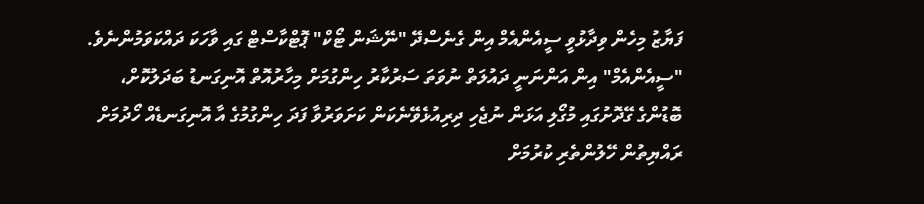ފަޔާޒު މިހެން ވިދާޅުވީ ސީއެންއެމް އިން ގެނެސްދޭ "ނޭޝަން ޓޯކް" ޕޮޓްކާސްޓް ގައި ވާހަކަ ދައްކަވަމުންނެވެ.
"ސީއެންއެމް" އިން އަންނަނީ ދައުލަތް ނުވަތަ ސަރުކާރު ހިންގުމަށް މިހާރުއޮތް އޮނިގަނޑު ބަދަލުކޮށް، ބޮޑުންގެ ގޭދޮށުގައި މުގޯލި އަޅަން ނުޖެހި ދިރިއުޅެވޭނެކަން ކަށަވަރުވާ ފަދަ ހިންގުމުގެ އާ އޮނިގަނޑެއް ހޯދުމަށް ރައްޔިތުން ހޭލުންތެރި ކުރުމަށް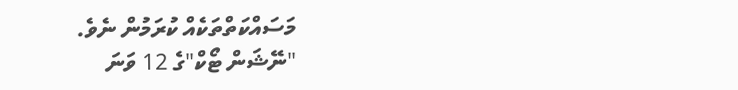މަސައްކަތްތަކެއް ކުރަމުން ނެވެ.
"ނޭޝަން ޓޯކް"ގެ 12 ވަނަ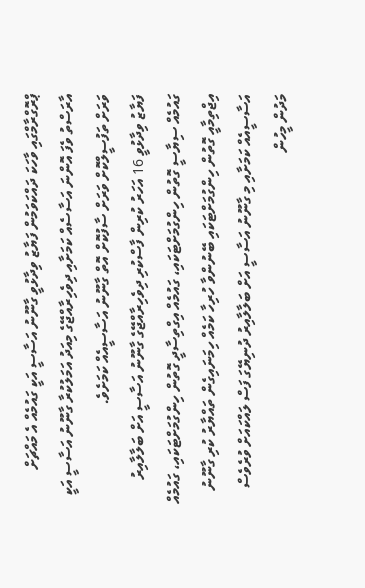ޕްރޮގްރާމްގައި ވާހަކަ ދައްކަވަމުން ފަޔާޒު ވިދާޅުވީ ގާނޫނު އަސާސީ އަކީ ގައުމެއް އެ މައްޗަށް އާރަސްތު ވެފަ އޮންނަ އަސާސެއް ކަމަށާއި ދިވެހިރާއްޖޭގެ މިއަދު އަމަލުކުރާ ގާނޫނު އަސާސީ އަކީ ވަރަށް ތަފުސީލްކޮށް ވަރަށް ސާފުކޮށް އޮތް ގާނޫނު އަސާސީއެއް ކަމަށެވެ.
ފަޔާޒު ވިދާޅުވީ 16 އަހަރު ކުރިން ފާސްކުރި ދިވެހިރާއްޖޭގެ ގާނޫނު އަސާސީ އަށް ބަލާލާއިރު ގައުމެއް ސިޔާސީ ގޮތުން ހިންގުމަށްޓަކައި، ގައުމެއް އިގްތިސާދީ ގޮތުން ހިންގުމަށްޓަކައި، ގައުމެއް އިޖްތިމާއީ ގޮތުން ހިންގުމަށްޓަކައި ބޭނުންވާ ހުރިހާ ކަމެއް ހިމަނައިގެން ތައްޔާރު ކުރި ގާނޫނު އަސާސީއެއް ކަމަށާއި މި ގާނޫނު އަސާސީ އަށް ބަލާލާއިރު ދުނިޔޭގަ ފަސް ލައްކައަށް ވުރެވެސް މަދުން މީހުން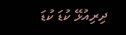ދިރިއުޅޭ ކުޑަ ކުޑަ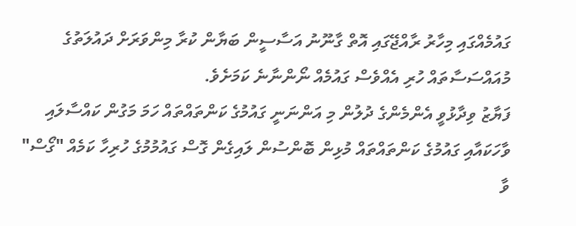ގައުމެއްގައި މިހާރު ރާއްޖޭގައި އޮތް ގާނޫނު އަސާސީން ބަޔާން ކުރާ މިންވަރަށް ދައުލަތުގެ މުއައްސަސާތައް ހުރި އެއްވެސް ގައުމެއް ނޯންނާނެ ކަމަށެވެ.
ފަޔާޒު ވިދާޅުވީ އެންމެންގެ ދުލުން މި އަންނަނީ ގައުމުގެ ކަންތައްތައް ހަމަ މަގުން ކައްސާލައި ވާހަކައާއި ގައުމުގެ ކަންތައްތައް މުޅިން ބޮންސުން ލައިގެން ގޮސް ގައުމުމުގެ ހުރިހާ ކަމެއް "ގޯސް" ވާ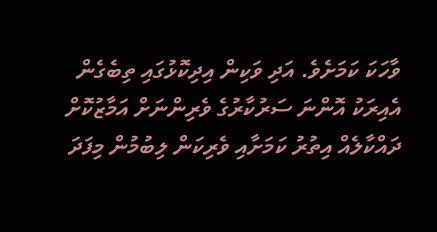ވާހަކަ ކަމަށެވެ. އަދި ވަކިން އިދިކޮޅުގައި ތިބެގެން އެއިރަކު އޮންނަ ސަރުކާރުގެ ވެރިންނަށް އަމާޒުކޮށް ދައްކާލެއް އިތުރު ކަމަށާއި ވެރިކަން ލިބުމުން މިފަދަ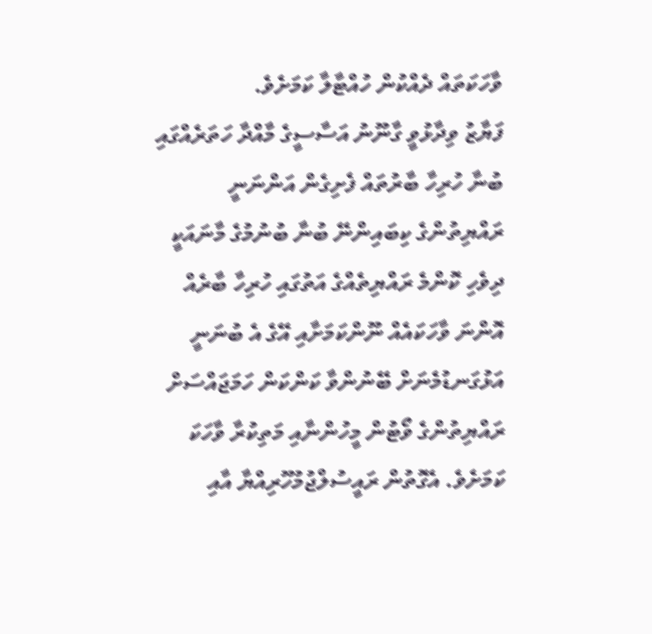ވާހަކަތައް ދެއްކުން ހުއްޓާލާ ކަމަށެވެ.
ފަޔާޒު ވިދާޅުވީ ގާނޫނު އަސާސީގެ މާއްދާ ހަތަރެއްގައި ބުނާ ހުރިހާ ބާރުތައް ފެށިގެން އަންނަނީ ރައްޔިތުންގެ ކިބައިންނޭ ބުނާ ބުނުމުގެ މާނައަކީ ދިވެހި ކޮންމެ ރައްޔިތެއްގެ އަތުގައި ހުރިހާ ބާރެއް އޮންނަ ވާހަކައެއް ނޫންކަމަށާއި އޭގެ އެ ބުނަނީ އަޅުގަނޑުމެނަށް ބޭނުންވާ ކަންކަން ހަމަޖައްސަށް ރައްޔިތުންގެ ވޯޓުން މީހުންނާއި މަތިކުރާ ވާހަކަ ކަމަށެވެ. އެގޮތުން ރައީސުލްޖުމުހޫރިއްޔާ އާއި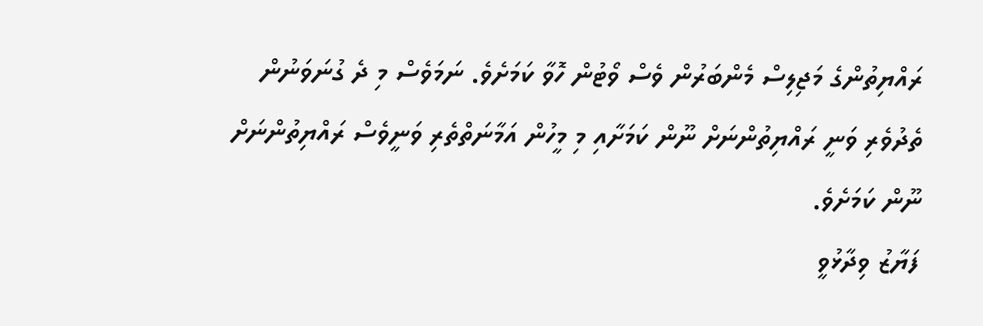ރައްޔިތުންގެ މަޖިލިސް މެންބަރުން ވެސް ވޯޓުން ހޮވާ ކަމަށެވެ. ނަމަވެސް މި ދެ ގުނަވަނުން ތެދުވެރި ވަނީ ރައްޔިތުންނަށް ނޫން ކަމަށާއި މި މީހުން އަމާނަތްތެރި ވަނީވެސް ރައްޔިތުންނަށް ނޫން ކަމަށެވެ.
ފަޔާޒު ވިދާޅުވީ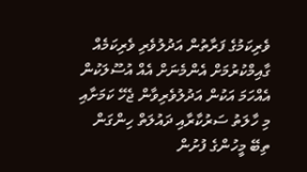ވެރިކަމުގެ ފަރާތުން އަދުލުވެރި ވެރިކަމެއް ގާއިމްކުރުމަށް އެންމެނަށް އެއް އުސޫލަކުން އެއްހަމަ އަކުން އަދުލުވެރިވާން ޖެހޭ ކަމަށާއި މި ހާލަތު ސަރުކާރާއި ދައުލަތް ހިންގަން ތިބޭ މީހުންގެ ފުށުން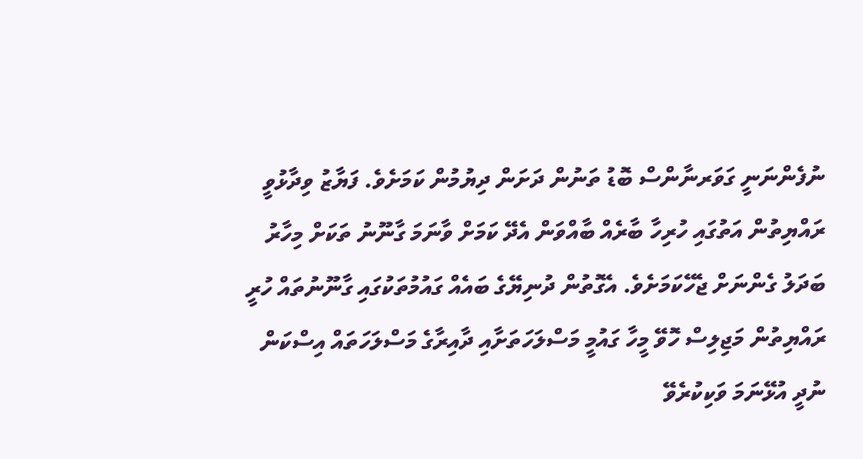ނުފެންނަނީ ގަވަރނާންސް ބޮޑު ތަނުން ދަށަން ދިޔުމުން ކަމަށެވެ. ފަޔާޒު ވިދާޅުވީ ރައްޔިތުން އަތުގައި ހުރިހާ ބާރެއް ބާއްވަން އެދޭ ކަމަށް ވާނަމަ ގާނޫނު ތަކަށް މިހާރު ބަދަލު ގެންނަށް ޖެހޭކަމަށެވެ. އެގޮތުން ދުނިޔޭގެ ބައެއް ގައުމުތަކުގައި ގާނޫނުތައް ހުރީ ރައްޔިތުން މަޖިލިސް ހޮވޭ މީހާ ގައުމީ މަސްލަހަތަށާއި ދާއިރާގެ މަސްލަހަތައް އިސްކަން ނުދީ އުޅޭނަމަ ވަކިކުރެވޭ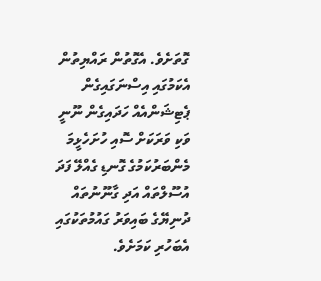ގޮތަށެވެ. އެގޮތުން ރައްޔިތުން އެކަމުގައި އިސްނަގައިގެން ޕެޓިޝަންއެއް ހަދައިގެން ނޫނީ ވަކި ވަރަކަށް ސޮއި ހުށަހެޅީމަ މެންބަރުކަމުގެ ގޮނޑި ގެއްލޭ ފަދަ އުސޫލްތައް އަދި ގާނޫނުތައް ދުނިޔޭގެ ބައިވަރު ގައުމުތަކުގައި އެބަހުރި ކަމަށެވެ.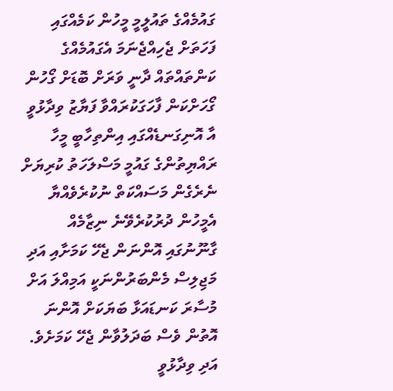ގައުމެއްގެ ތައުލީމީ މީހުން ކަމެއްގައި ފަހަތަށް ޖެހިއްޖެނަމަ އެގައުމެއްގެ ކަންތައްތައް ދާނީ ވަރަށް ބޮޑަށް ގޯހުން ގޯހަށްކަން ފާހަގަކުރައްވާ ފަޔާޒު ވިދާޅުވީ އާ އޮނިގަނޑެއްގައި އިންތިހާބީ މީހާ ރައްޔިތުންގެ ގައުމީ މަސްލަހަތު ކުރިޔަށް ނެރެގެން މަސައްކަތް ނުކުރެވެއްޔާ އެމީހުން ދުރުކުރެވޭނެ ނިޒާމެއް ގާނޫނުގައި އޮންނަން ޖެހޭ ކަމަށާއި އަދި މަޖިލިސް މެންބަރުންނަކީ އަމިއްލަ އަށް މުސާރަ ކަނޑައަޅާ ބަޔަކަށް އޮންނަ އޮތުން ވެސް ބަދަލުވާން ޖެހޭ ކަމަށެވެ. އަދި ވިދާޅުވީ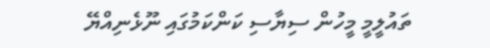ތައުލީމީ މީހުން ސިޔާސި ކަންކަމުގައި ނޫޅެނިއްޔޭ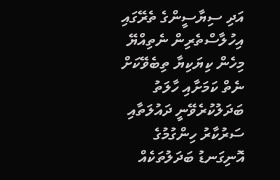އަދި ސިޔާސީންގެ ތެރޭގައި އިހުލާސްތެރިން ނެތިއްޔޭ މިހެން ކިޔަކިޔާ ތިބެވޭކަށް ނެތް ކަމަށާއި ހާލަތު ބަދަލުކުރެވޭނީ ދައުލަތާއި ސަރުކާރު ހިންގުމުގެ އޮނިގަނޑު ބަދަލުތަކެއް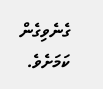ގެނެވިގެން ކަމަށެވެ.